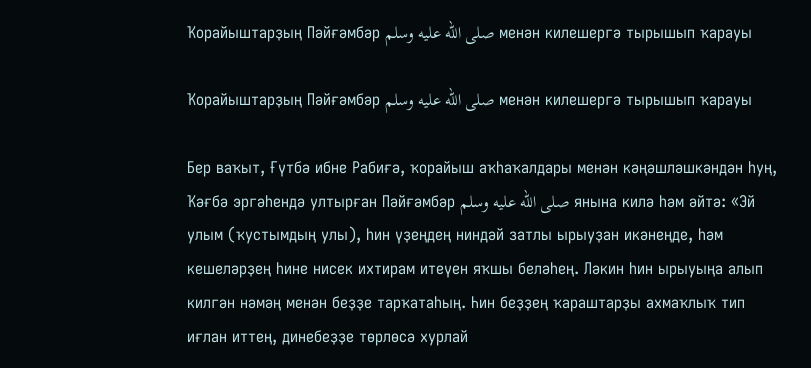Ҡорайыштарҙың Пәйғәмбәр صلى الله عليه وسلم менән килешергә тырышып ҡарауы

Ҡорайыштарҙың Пәйғәмбәр صلى الله عليه وسلم менән килешергә тырышып ҡарауы

Бер ваҡыт, Ғүтбә ибне Рабиғә, ҡорайыш аҡһаҡалдары менән кәңәшләшкәндән һуң, Ҡәғбә эргәһендә ултырған Пәйғәмбәр صلى الله عليه وسلم янына килә һәм әйтә: «Эй улым (ҡустымдың улы), һин үҙеңдең ниндәй затлы ырыуҙан икәнеңде, һәм кешеләрҙең һине нисек ихтирам итеүен яҡшы беләһең. Ләкин һин ырыуыңа алып килгән нәмәң менән беҙҙе тарҡатаһың. Һин беҙҙең ҡараштарҙы ахмаҡлыҡ тип иғлан иттең, динебеҙҙе төрлөсә хурлай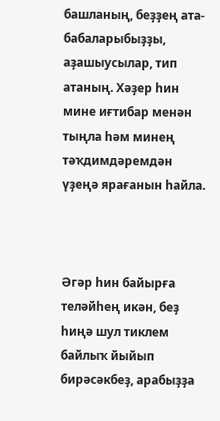башланың, беҙҙең ата-бабаларыбыҙҙы, аҙашыусылар, тип атаның. Хәҙер һин мине иғтибар менән тыңла һәм минең тәҡдимдәремдән үҙеңә ярағанын һайла.



Әгәр һин байырға теләйһең икән, беҙ һиңә шул тиклем байлыҡ йыйып бирәсәкбеҙ, арабыҙҙа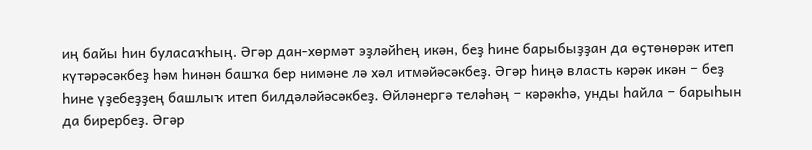иң байы һин буласаҡһың. Әгәр дан-хөрмәт эҙләйһең икән, беҙ һине барыбыҙҙан да өҫтөнөрәк итеп күтәрәсәкбеҙ һәм һинән башҡа бер нимәне лә хәл итмәйәсәкбеҙ. Әгәр һиңә власть кәрәк икән − беҙ һине үҙебеҙҙең башлыҡ итеп билдәләйәсәкбеҙ. Өйләнергә теләһәң − кәрәкһә, унды һайла − барыһын да бирербеҙ. Әгәр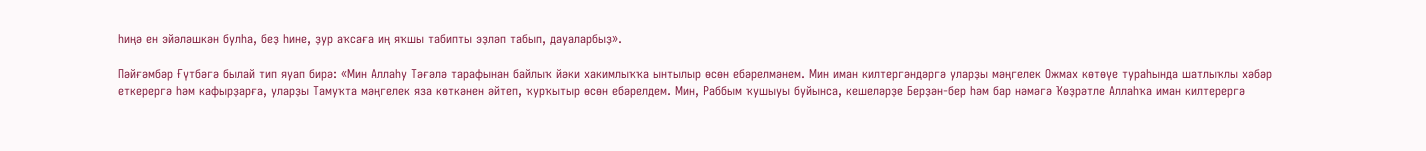һиңә ен эйәләшкән булһа, беҙ һине, ҙур аҡсаға иң яҡшы табипты эҙләп табып, дауаларбыҙ».

Пәйғәмбәр Ғүтбәгә былай тип яуап бирә: «Мин Аллаһу Тәғәлә тарафынан байлыҡ йәки хакимлыҡҡа ынтылыр өсөн ебәрелмәнем. Мин иман килтергәндәргә уларҙы мәңгелек Ожмах көтөүе тураһында шатлыҡлы хәбәр еткерергә һәм кафырҙарға, уларҙы Тамуҡта мәңгелек яза көткәнен әйтеп, ҡурҡытыр өсөн ебәрелдем. Мин, Раббым ҡушыуы буйынса, кешеләрҙе Берҙән-бер һәм бар нәмәгә Ҡөҙрәтле Аллаһҡа иман килтерергә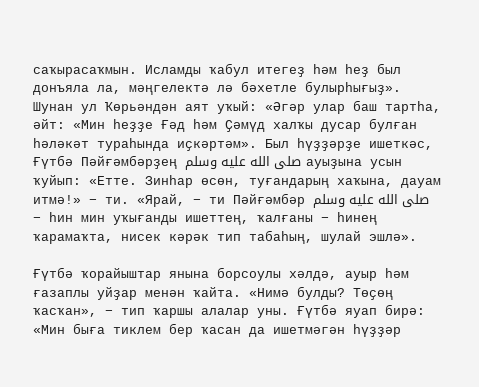саҡырасаҡмын. Исламды ҡабул итегеҙ һәм һеҙ был донъяла ла, мәңгелектә лә бәхетле булырһығыҙ». Шунан ул Ҡөрьәндән аят уҡый: «Әгәр улар баш тартһа, әйт: «Мин һеҙҙе Ғәд һәм Ҫәмүд халҡы дусар булған һәләкәт тураһында иҫкәртәм». Был һүҙҙәрҙе ишеткәс, Ғүтбә Пәйғәмбәрҙең صلى الله عليه وسلم ауыҙына усын ҡуйып: «Етте. Зинһар өсөн, туғандарың хаҡына, дауам итмә!» − ти. «Ярай, − ти Пәйғәмбәр صلى الله عليه وسلم − һин мин уҡығанды ишеттең, ҡалғаны − һинең ҡарамаҡта, нисек кәрәк тип табаһың, шулай эшлә».

Ғүтбә ҡорайыштар янына борсоулы хәлдә, ауыр һәм ғазаплы уйҙар менән ҡайта. «Нимә булды? Төҫөң ҡасҡан», − тип ҡаршы алалар уны. Ғүтбә яуап бирә: «Мин быға тиклем бер ҡасан да ишетмәгән һүҙҙәр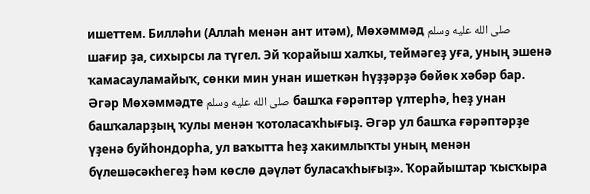ишеттем. Билләһи (Аллаһ менән ант итәм), Мөхәммәд صلى الله عليه وسلم шағир ҙа, сихырсы ла түгел. Эй ҡорайыш халҡы, теймәгеҙ уға, уның эшенә ҡамасауламайыҡ, сөнки мин унан ишеткән һүҙҙәрҙә бөйөк хәбәр бар. Әгәр Мөхәммәдте صلى الله عليه وسلم башҡа ғәрәптәр үлтерһә, һеҙ унан башҡаларҙың ҡулы менән ҡотоласаҡһығыҙ. Әгәр ул башҡа ғәрәптәрҙе үҙенә буйһондорһа, ул ваҡытта һеҙ хакимлыҡты уның менән бүлешәсәкһегеҙ һәм көслө дәүләт буласаҡһығыҙ». Ҡорайыштар ҡысҡыра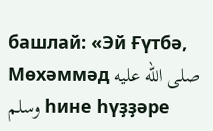башлай: «Эй Ғүтбә, Мөхәммәд صلى الله عليه وسلم һине һүҙҙәре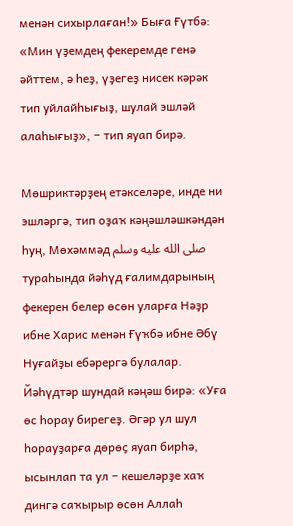менән сихырлаған!» Быға Ғүтбә: «Мин үҙемдең фекеремде генә әйттем, ә һеҙ, үҙегеҙ нисек кәрәк тип уйлайһығыҙ, шулай эшләй алаһығыҙ», − тип яуап бирә.

Мөшриктәрҙең етәкселәре, инде ни эшләргә, тип оҙаҡ кәңәшләшкәндән һуң, Мөхәммәд صلى الله عليه وسلم тураһында йәһүд ғалимдарының фекерен белер өсөн уларға Нәҙр ибне Харис менән Ғүҡбә ибне Әбү Нуғайҙы ебәрергә булалар. Йәһүдтәр шундай кәңәш бирә: «Уға өс һорау бирегеҙ. Әгәр ул шул һорауҙарға дөрөҫ яуап бирһә, ысынлап та ул − кешеләрҙе хаҡ дингә саҡырыр өсөн Аллаһ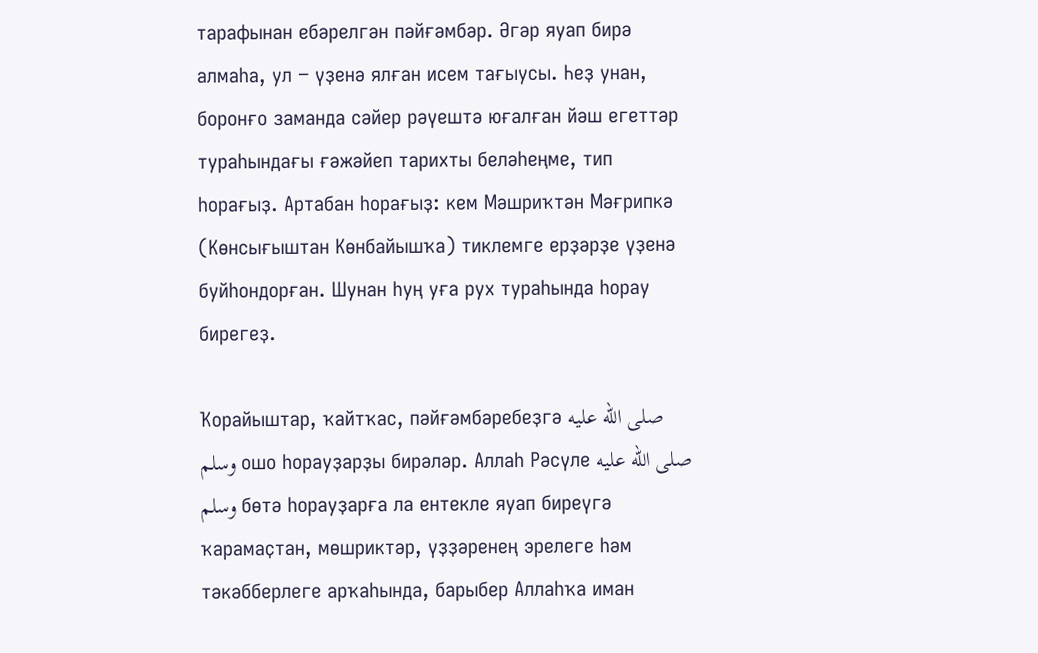тарафынан ебәрелгән пәйғәмбәр. Әгәр яуап бирә алмаһа, ул − үҙенә ялған исем тағыусы. Һеҙ унан, боронғо заманда сәйер рәүештә юғалған йәш егеттәр тураһындағы ғәжәйеп тарихты беләһеңме, тип һорағыҙ. Артабан һорағыҙ: кем Мәшриҡтән Мәғрипкә (Көнсығыштан Көнбайышҡа) тиклемге ерҙәрҙе үҙенә буйһондорған. Шунан һуң уға рух тураһында һорау бирегеҙ.

Ҡорайыштар, ҡайтҡас, пәйғәмбәребеҙгә صلى الله عليه وسلم ошо һорауҙарҙы бирәләр. Аллаһ Рәсүле صلى الله عليه وسلم бөтә һорауҙарға ла ентекле яуап биреүгә ҡарамаҫтан, мөшриктәр, үҙҙәренең эрелеге һәм тәкәбберлеге арҡаһында, барыбер Аллаһҡа иман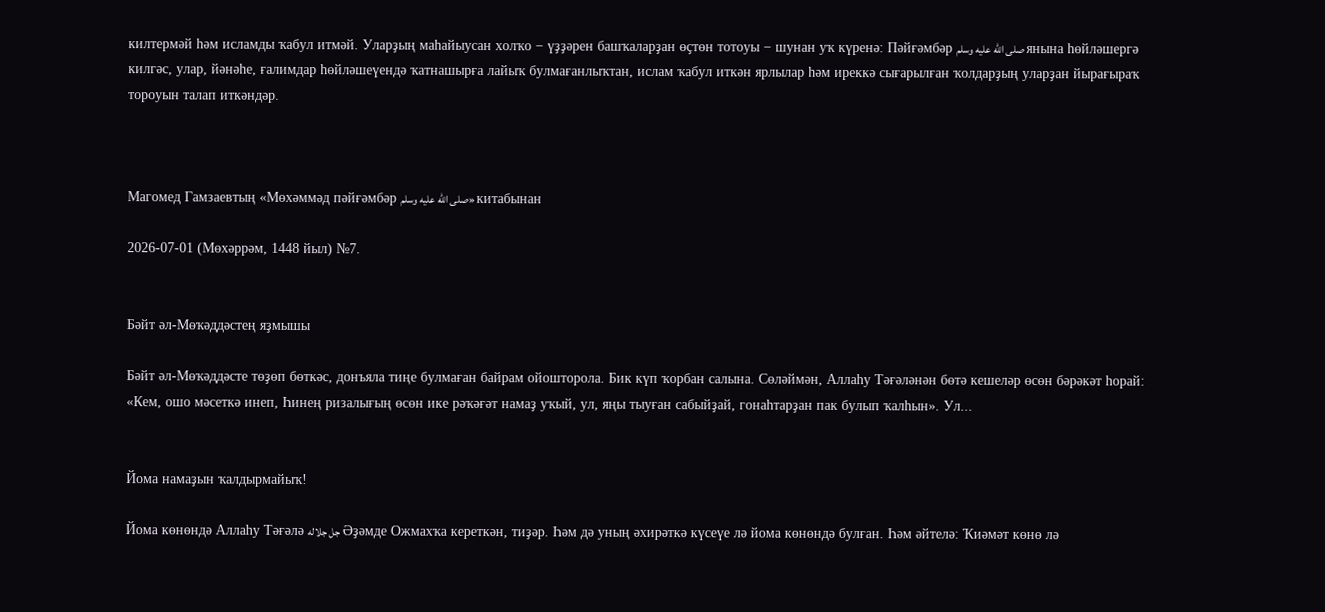килтермәй һәм исламды ҡабул итмәй. Уларҙың маһайыусан холҡо − үҙҙәрен башҡаларҙан өҫтөн тотоуы − шунан уҡ күренә: Пәйғәмбәр صلى الله عليه وسلم янына һөйләшергә килгәс, улар, йәнәһе, ғалимдар һөйләшеүендә ҡатнашырға лайыҡ булмағанлыҡтан, ислам ҡабул иткән ярлылар һәм иреккә сығарылған ҡолдарҙың уларҙан йырағыраҡ тороуын талап иткәндәр.



Магомед Гамзаевтың «Мөхәммәд пәйғәмбәр صلى الله عليه وسلم» китабынан

2026-07-01 (Мөхәррәм, 1448 йыл) №7.


Бәйт әл-Мөҡәддәстең яҙмышы

Бәйт әл-Мөҡәддәсте төҙөп бөткәс, донъяла тиңе булмаған байрам ойошторола. Бик күп ҡорбан салына. Сөләймән, Аллаһу Тәғәләнән бөтә кешеләр өсөн бәрәкәт һорай: «Кем, ошо мәсеткә инеп, Һинең ризалығың өсөн ике рәҡәғәт намаҙ уҡый, ул, яңы тыуған сабыйҙай, гонаһтарҙан пак булып ҡалһын». Ул...


Йома намаҙын ҡалдырмайыҡ!

Йома көнөндә Аллаһу Тәғәлә جل جلاله Әҙәмде Ожмахҡа кереткән, тиҙәр. Һәм дә уның әхирәткә күсеүе лә йома көнөндә булған. Һәм әйтелә: Ҡиәмәт көнө лә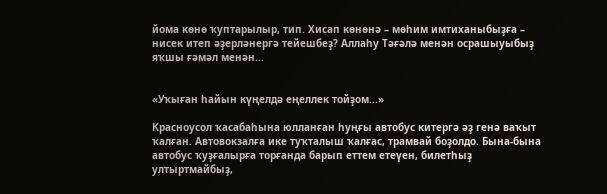йома көнө ҡуптарылыр, тип. Хисап көнөнә – мөһим имтиханыбыҙға – нисек итеп әҙерләнергә тейешбеҙ? Аллаһу Тәғәлә менән осрашыуыбыҙ яҡшы ғәмәл менән...


«Уҡыған һайын күңелдә еңеллек тойҙом...»

Красноусол ҡасабаһына юлланған һуңғы автобус китергә әҙ генә ваҡыт ҡалған. Автовокзалға ике туҡталыш ҡалғас, трамвай боҙолдо. Бына-бына автобус ҡуҙғалырға торғанда барып еттем етеүен, билетһыҙ ултыртмайбыҙ,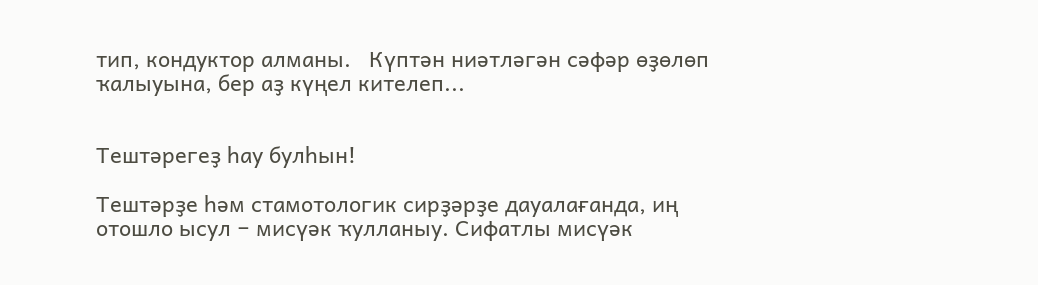тип, кондуктор алманы.   Күптән ниәтләгән сәфәр өҙөлөп ҡалыуына, бер аҙ күңел кителеп...


Тештәрегеҙ һау булһын!

Тештәрҙе һәм стамотологик сирҙәрҙе дауалағанда, иң отошло ысул − мисүәк ҡулланыу. Сифатлы мисүәк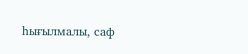һығылмалы, саф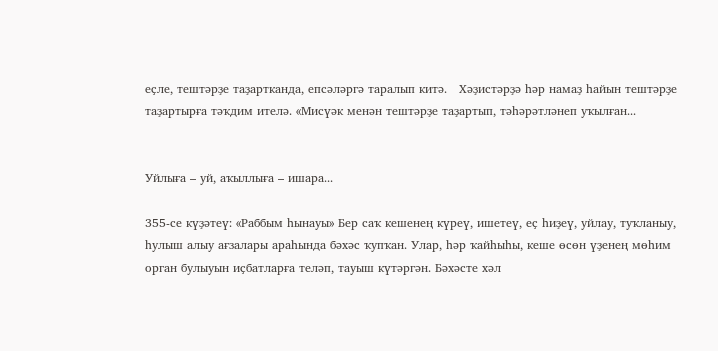еҫле, тештәрҙе таҙартканда, епсәләргә таралып китә.   Хәҙистәрҙә һәр намаҙ һайын тештәрҙе таҙартырға тәҡдим ителә. «Мисүәк менән тештәрҙе таҙартып, тәһәрәтләнеп уҡылған...


Уйлыға – уй, аҡыллыға – ишара...

355-се күҙәтеү: «Раббым һынауы» Бер саҡ кешенең күреү, ишетеү, еҫ һиҙеү, уйлау, туҡланыу, һулыш алыу ағзалары араһында бәхәс ҡупҡан. Улар, һәр ҡайһыһы, кеше өсөн үҙенең мөһим орган булыуын иҫбатларға теләп, тауыш күтәргән. Бәхәсте хәл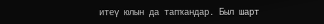итеү юлын да тапҡандар. Был шарт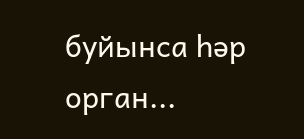буйынса һәр орган...